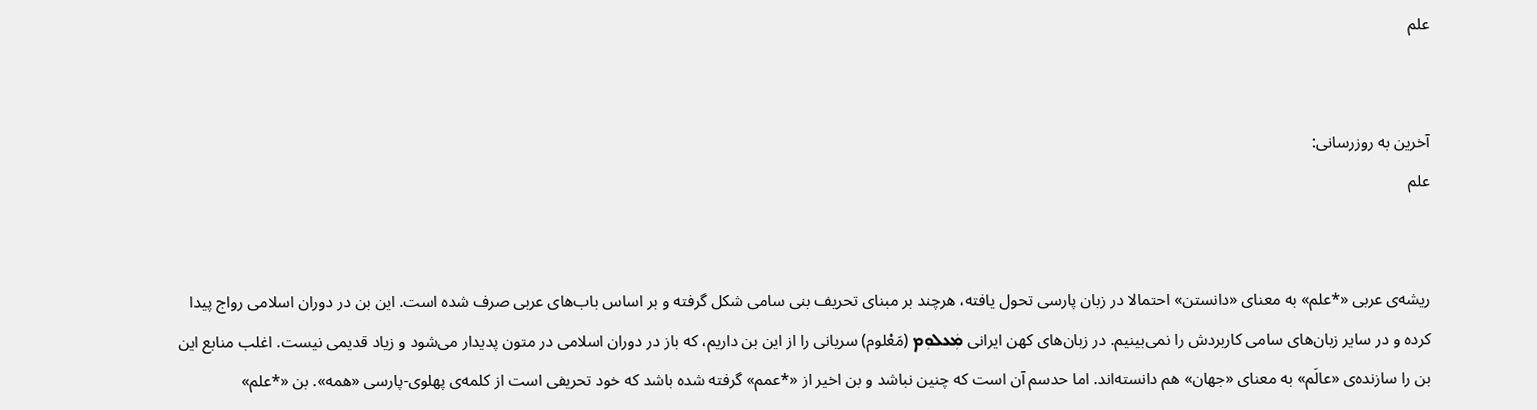علم


آخرین به روزرسانی:
علم


ریشه‌ی عربی‌ «*علم» به معنای «دانستن» احتمالا در زبان پارسی تحول یافته، هرچند بر مبنای تحریف بنی سامی شکل گرفته و بر اساس باب‌های عربی صرف شده است. این بن در دوران اسلامی رواج پیدا کرده و در سایر زبان‌های سامی کاربردش را نمی‌بینیم. در زبان‌های کهن ایرانی ܡܲܥܠܘܼܡ (مَعْلوم) سریانی را از این بن داریم، که باز در دوران اسلامی در متون پدیدار می‌شود و زیاد قدیمی نیست. اغلب منابع این بن را سازنده‌ی «عالَم» به معنای «جهان» هم دانسته‌اند. اما حدسم آن است که چنین نباشد و بن اخیر از «*عمم» گرفته شده باشد که خود تحریفی است از کلمه‌ی پهلوی-پارسی «همه». بن «*علم»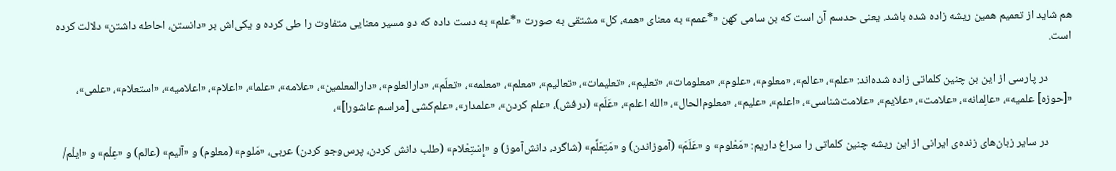هم شاید از تعمیم همین ریشه زاده شده باشد. یعنی حدسم آن است که بن سامی کهن «*عمم» به معنای «همه، کل» مشتقی به صورت «*علم» به دست داده که دو مسیر معنایی متفاوت را طی کرده و یکی‌اش بر «دانستن، احاطه داشتن» دلالت کرده است.

         در پارسی از این بن چنین کلماتی زاده شده‌اند: «علم»، «عالم»، «معلوم»، «علوم»، «معلومات»، «تعلیم»، «تعلیمات»، «تعالیم»، «معلم»، «معلمه»، «تعلّم»، «دارالعلوم»، «دارالمعلمین»، «علامه»، «علما»، «اعلام»، «اعلامیه»، «استعلام»، «علمی»، «[حوزه] علمیه»، «عالِمانه»، «علامت»، «علایم»، «علامت‌شناسی»، «اعلم»،‌ «علیم»، «معلوم‌الحال»، «الله اعلم»، «عَلَم» (درفش)، «علم کردن»، «علمدار»، «علم‌کشی [مراسم عاشورا]»،

         در سایر زبان‌های زنده‌ی ایرانی از این ریشه چنین کلماتی را سراغ داریم: «مَعْلوم» و «عَلَمَ» (آموزاندن) و «مَتِعَلِّم» (شاگرد، دانش‌آموز) و «إِسْتِعْلام» (طلب دانش کردن، پرس‌وجو کردن) عربی، «مَلوم» (معلوم) و «آلیم» (عالم) و «عِلْم» و «ایلْم/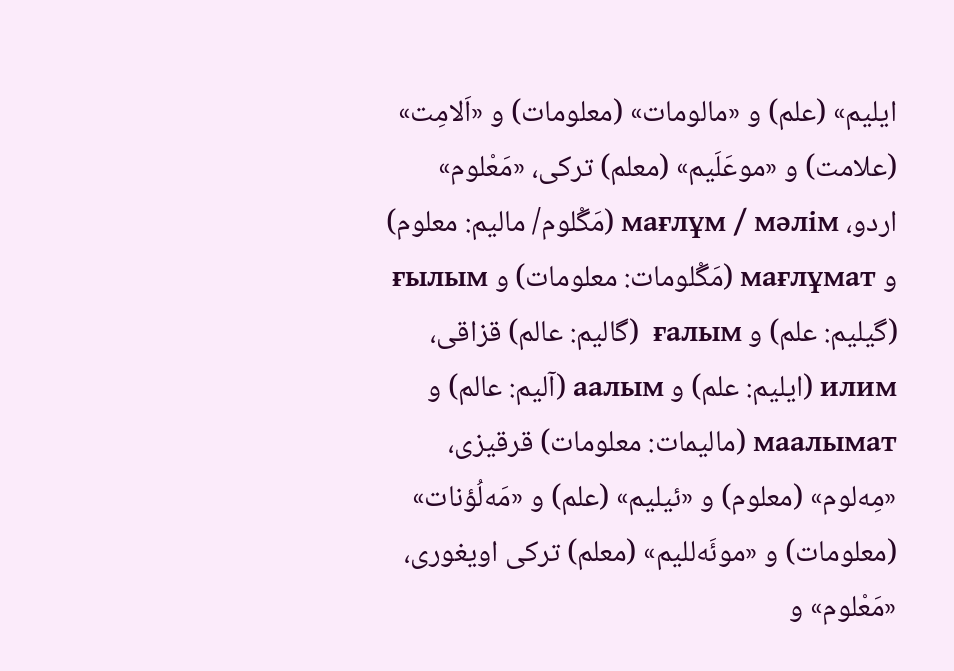ایلیم» (علم) و «مالومات» (معلومات) و «اَلامِت» (علامت) و «موعَلَیم» (معلم) ترکی، «مَعْلوم» اردو، мағлұм / мәлім (مَگْلوم/ مالیم: معلوم) و мағлұмат (مَگْلومات: معلومات) و ғылым  (گیلیم: علم) و ғалым  (گالیم: عالم) قزاقی، илим (ایلیم: علم) و аалым (آلیم: عالم) و маалымат (مالیمات: معلومات) قرقیزی، «مِه‌لوم» (معلوم) و «ئیلیم» (علم) و «مَه‌لُؤنات» (معلومات) و «موئَه‌للیم» (معلم) ترکی اویغوری، «مَعْلوم» و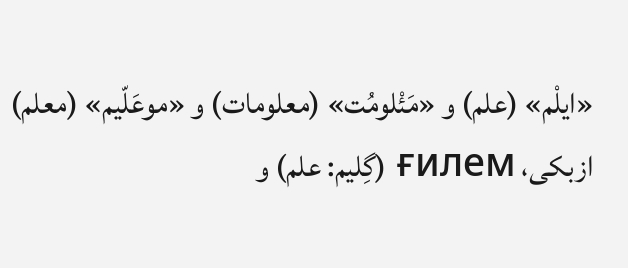«ایلْم» (علم) و «مَئْلومُت» (معلومات) و «موعَلّیم» (معلم) ازبکی، ғилем (گِلیم: علم) و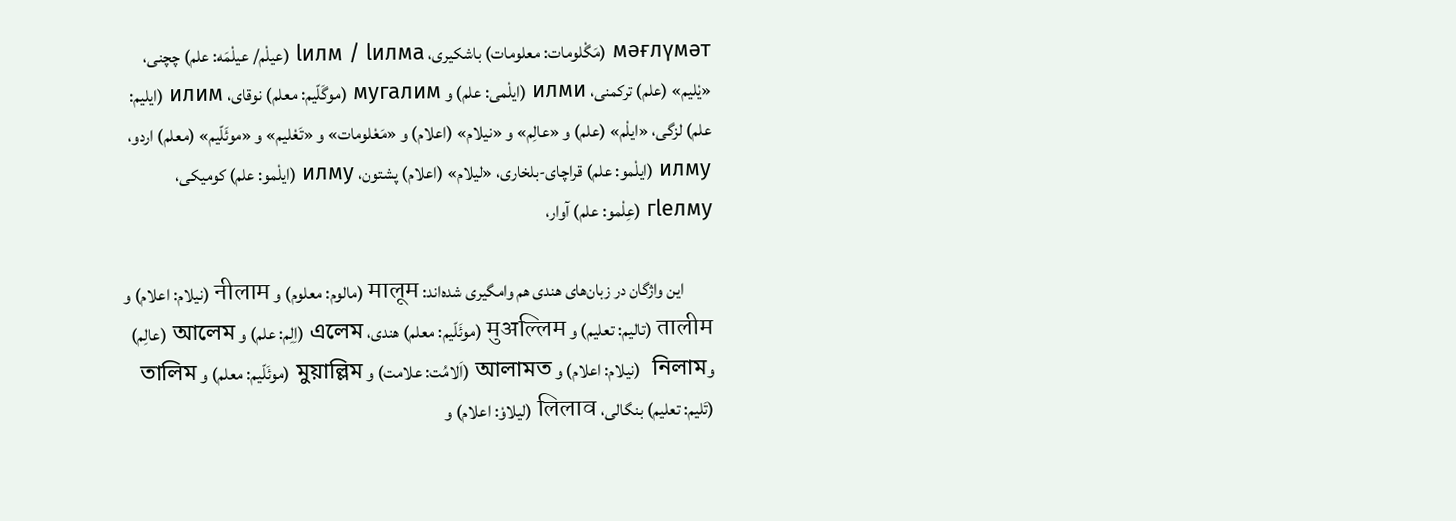мәғлүмәт (مَگْلومات: معلومات) باشکیری، ӏилм / ӏилма (عیلْم/ عیلْمَه: علم) چچنی، «یْلیم» (علم) ترکمنی، илми (ایلْمی: علم) و мугалим (موگَلّیم: معلم) نوقای، илим (ایلیم: علم) لزگی، «ایلْم» (علم) و «عالِم» و «نیلام» (اعلام) و «مَعْلومات» و «تَعْلیم» و «موئَلّیم» (معلم) اردو، илму (ایلْمو: علم) قراچای-بلخاری، «لیلام» (اعلام) پشتون، илму (ایلْمو: علم) کومیکی، гӏелму (عِلْمو: علم) آوار،

         این واژگان در زبان‌های هندی هم وامگیری شده‌اند: मालूम (مالوم: معلوم) و नीलाम (نیلام: اعلام) و तालीम (تالیم: تعلیم) و मुअल्लिम (موئَلّیم: معلم) هندی، এলেম (اِلِم: علم) و আলেম (عالِم) وনিলাম  (نیلام: اعلام) و আলামত (اَلامُت: علامت) و মুয়াল্লিম (موئَلّیم: معلم) و তালিম (تَلیم: تعلیم) بنگالی، लिलाव (لیلاوْ: اعلام) و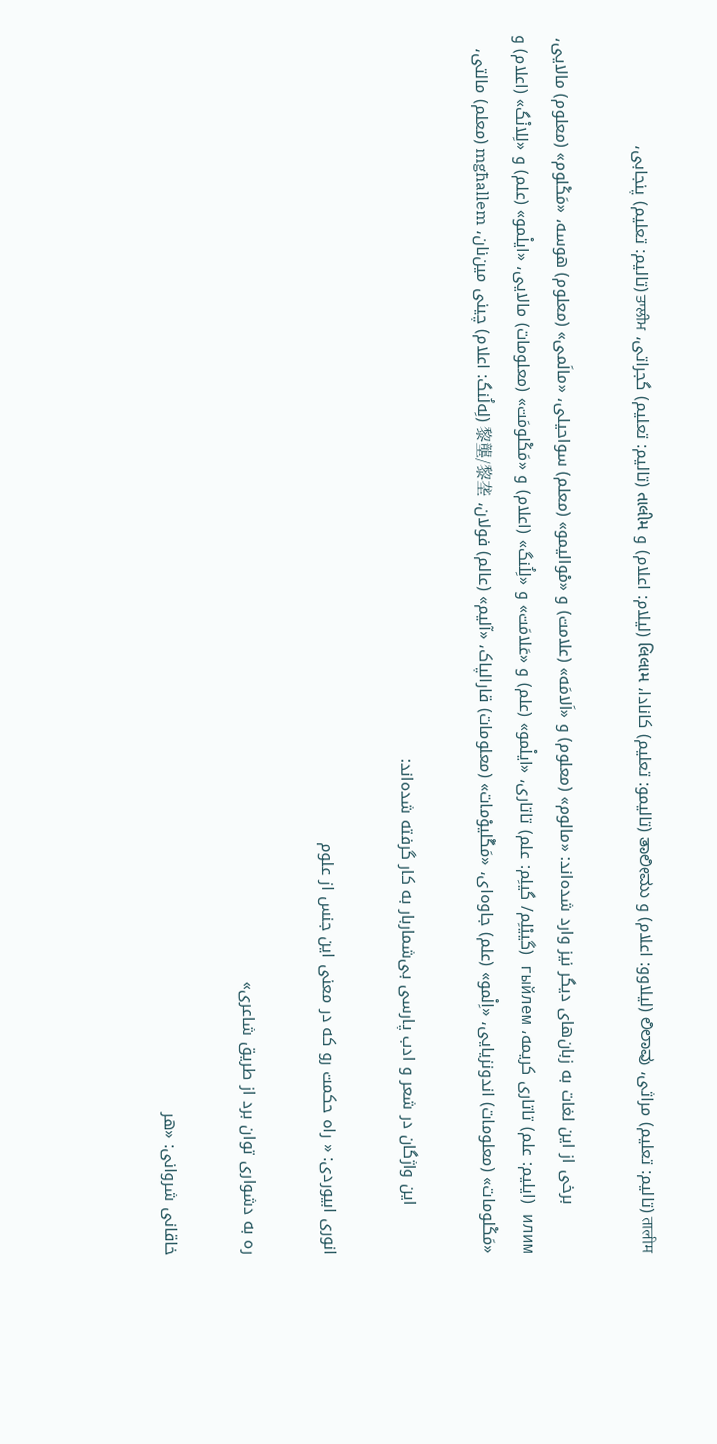तालीम (تالیم: تعلیم) مراثی، ಲಿಲಾವು (لیلاوو: اعلام) و ತಾಲೀಮು (تالیمو: تعلیم) کانادا، લિલામ (لیلام: اعلام) و તાલીમ (تالیم: تعلیم) گجراتی، ਤਾਲੀਮ (تالیم: تعلیم) پنجابی،

         برخی از این لغات به زبان‌های دیگر نیز وارد شده‌اند: «مالوم» (معلوم) و «اَلامَه» (علامت) و «مْوالیمو» (معلم) سواحیلی، «مالَمی» (معلوم) هوسه، «مَکْلوم» (معلوم) مالایی، илим (ایلیم: علم) تاتاری کریمه، гыйлем (گییْلِم/ گیلِم: علم) تاتاری، «ایلْمو» (علم) و «عَلامَت» و «لِلُنگ» (اعلام) و «مَکْلومَت» (معلومات) مالایی، «ایلْمو» (علم) و «لِلانْگ» (اعلام) و «مَکْلومات» (معلومات) اندونزیایی، «اِلْمو» (علم) جاوه‌ای، «مَگْلیوْمات» (معلومات) قارالپاک، «آلیم» (عالم) فولان، 黎壟/黎垄 (لِه‌لُنگ: اعلام) چینی مین‌نان، mgħallem (معلم) مالتی،

         این واژگان در شعر و ادب پارسی بی‌شماربار به کار گرفته شده‌اند:

انوری ابیوردی: « راه حکمت رو که در معنی این جنس از علوم

ره به دشواری توان برد از طریق شاعری»

خاقانی شروانی: «هر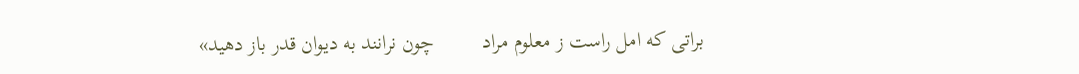براتی که امل راست ز معلوم مراد         چون نرانند به دیوان قدر باز دهید»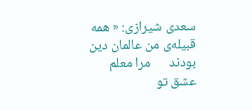سعدی شیرازی: « همه قبیله‌ی من عالمان دین بودند      مرا معلم عشق تو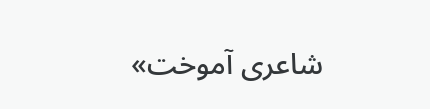شاعری آموخت»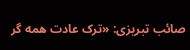صائب تبریزی: «ترک عادت همه گر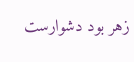زهر بود دشوارست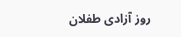روز آزادی طفلان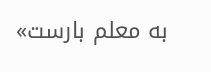به معلم بارست»